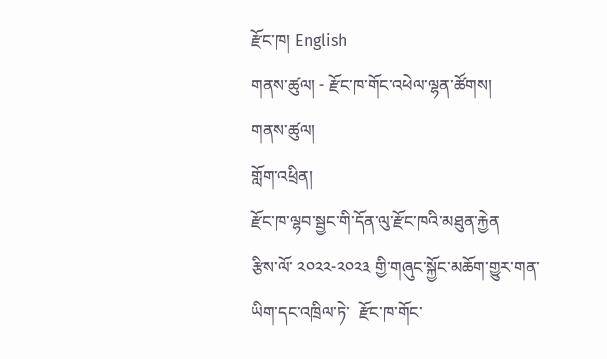རྫོང་ཁ། English
གནས་ཚུལ། - རྫོང་ཁ་གོང་འཕེལ་ལྷན་ཚོགས།
གནས་ཚུལ།
གློག་འཕྲིན།
རྫོང་ཁ་ལྷབ་སྦྱང་གི་དོན་ལུ་རྫོང་ཁའི་མཐུན་རྐྱེན
རྩིས་ལོ་ ༢༠༢༢-༢༠༢༣ གྱི་གཞུང་སྐྱོང་མཆོག་གྱུར་གན་ཡིག་དང་འཁྲིལ་ཏེ་  རྫོང་ཁ་གོང་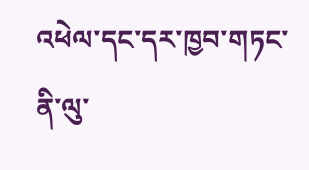འཕེལ་དང་དར་ཁྱབ་གཏང་ནི་ལུ་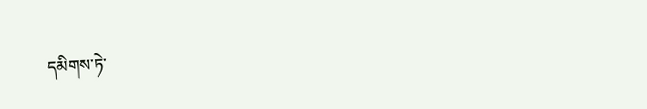དམིགས་ཏེ་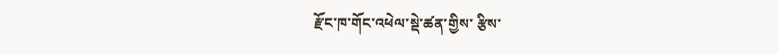རྫོང་ཁ་གོང་འཕེལ་སྡེ་ཚན་གྱིས་ རྩིས་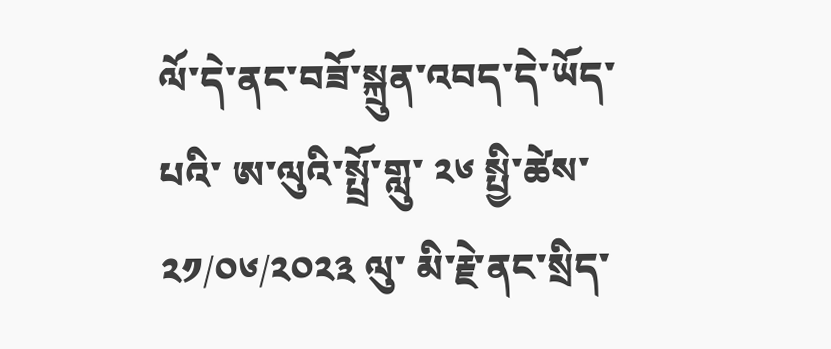ལོ་དེ་ནང་བཟོ་སྐྲུན་འབད་དེ་ཡོད་པའི་ ཨ་ལུའི་སྤྲོ་གླུ་ ༢༦ སྤྱི་ཚེས་ ༢༡/༠༦/༢༠༢༣ ལུ་ མི་རྗེ་ནང་སྲིད་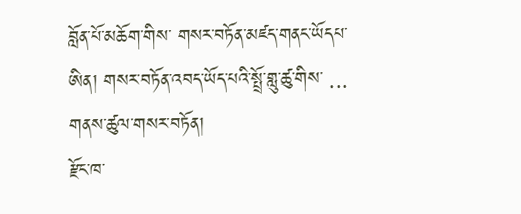བློན་པོ་མཆོག་གིས་ གསར་བཏོན་མཛད་གནང་ཡོདཔ་ཨིན། གསར་བཏོན་འབད་ཡོད་པའི་སྤྲོ་གླུ་ཚུ་གིས་ ...
གནས་ཚུལ་གསར་བཏོན།
རྫོང་ཁ་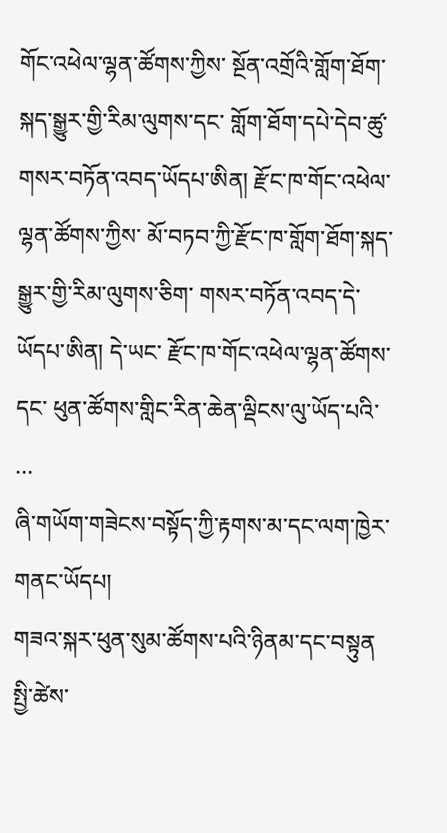གོང་འཕེལ་ལྷན་ཚོགས་ཀྱིས་ སྔོན་འགྲོའི་གློག་ཐོག་སྐད་སྒྱུར་གྱི་རིམ་ལུགས་དང་ གློག་ཐོག་དཔེ་དེབ་ཚུ་གསར་བཏོན་འབད་ཡོདཔ་ཨིན། རྫོང་ཁ་གོང་འཕེལ་ལྷན་ཚོགས་ཀྱིས་ མོ་བཏབ་ཀྱི་རྫོང་ཁ་གློག་ཐོག་སྐད་སྒྱུར་གྱི་རིམ་ལུགས་ཅིག་ གསར་བཏོན་འབད་དེ་ཡོདཔ་ཨིན། དེ་ཡང་ རྫོང་ཁ་གོང་འཕེལ་ལྷན་ཚོགས་དང་ ཕུན་ཚོགས་གླིང་རིན་ཆེན་ལྡིངས་ལུ་ཡོད་པའི་ ...
ཞི་གཡོག་གཟེངས་བསྟོད་ཀྱི་རྟགས་མ་དང་ལག་ཁྱེར་གནང་ཡོདཔ།
གཟའ་སྐར་ཕུན་སུམ་ཚོགས་པའི་ཉིནམ་དང་བསྟུན སྤྱི་ཚེས་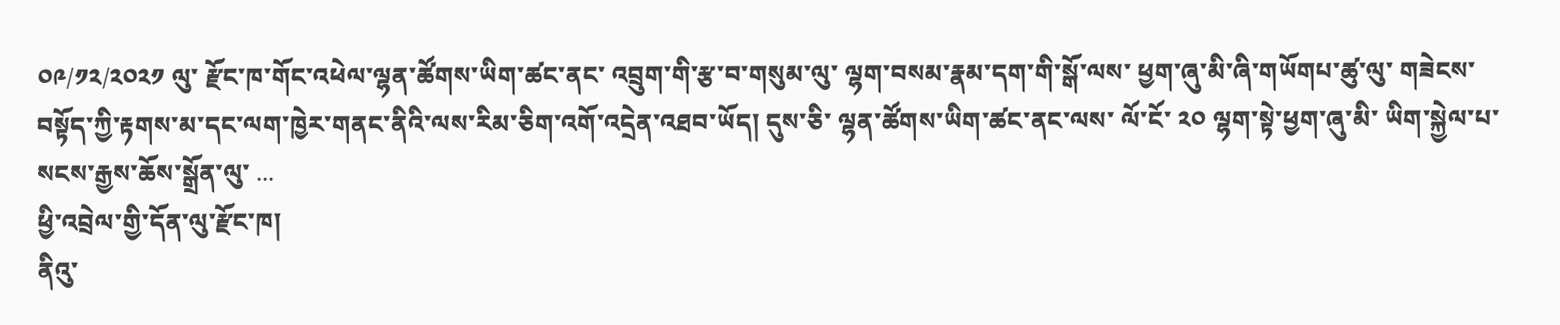༠༩/༡༢/༢༠༢༡ ལུ་ རྫོང་ཁ་གོང་འཕེལ་ལྷན་ཚོགས་ཡིག་ཚང་ནང་ འབྲུག་གི་རྩ་བ་གསུམ་ལུ་ ལྷག་བསམ་རྣམ་དག་གི་སྒོ་ལས་ ཕྱག་ཞུ་མི་ཞི་གཡོགཔ་ཚུ་ལུ་ གཟེངས་བསྟོད་ཀྱི་རྟགས་མ་དང་ལག་ཁྱེར་གནང་ནིའི་ལས་རིམ་ཅིག་འགོ་འདྲེན་འཐབ་ཡོད། དུས་ཅི་ ལྷན་ཚོགས་ཡིག་ཚང་ནང་ལས་ ལོ་ངོ་ ༢༠ ལྷག་སྟེ་ཕྱག་ཞུ་མི་ ཡིག་སྐྱེལ་པ་སངས་རྒྱས་ཆོས་སྒྲོན་ལུ་ ...
ཕྱི་འབྲེལ་གྱི་དོན་ལུ་རྫོང་ཁ།
ནིའུ་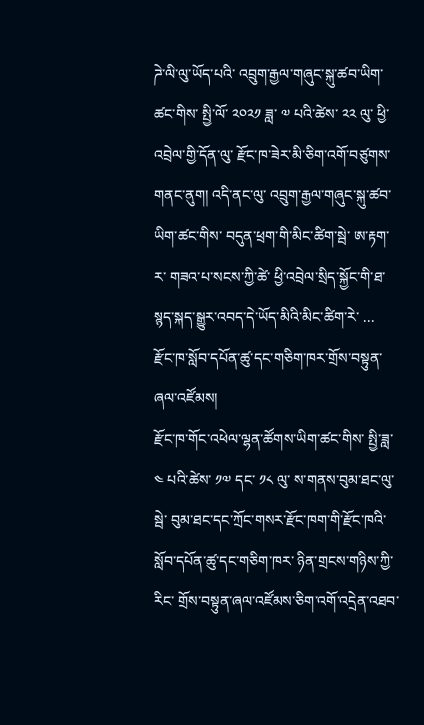ཌེ་ལི་ལུ་ཡོད་པའི་ འབྲུག་རྒྱལ་གཞུང་སྐུ་ཚབ་ཡིག་ཚང་གིས་ སྤྱི་ལོ་ ༢༠༢༡ ཟླ་ ༧ པའི་ཚེས་ ༢༢ ལུ་ ཕྱི་འབྲེལ་གྱི་དོན་ལུ་ རྫོང་ཁ་ཟེར་མི་ཅིག་འགོ་བཙུགས་གནང་ནུག། འདི་ནང་ལུ་ འབྲུག་རྒྱལ་གཞུང་སྐུ་ཚབ་ཡིག་ཚང་གིས་ བདུན་ཕྲག་གི་མིང་ཚིག་སྦེ་ ཨ་རྟག་ར་ གཟའ་པ་སངས་ཀྱི་ཚེ་ ཕྱི་འབྲེལ་སྲིད་སྐྱོང་གི་ཐ་སྙད་སྐད་སྒྱུར་འབད་དེ་ཡོད་མིའི་མིང་ཚིག་རེ་ ...
རྫོང་ཁ་སློབ་དཔོན་ཚུ་དང་གཅིག་ཁར་གྲོས་བསྟུན་ཞལ་འཛོམས།
རྫོང་ཁ་གོང་འཕེལ་ལྷན་ཚོགས་ཡིག་ཚང་གིས་ སྤྱི་ཟླ་ ༤ པའི་ཚེས་ ༡༧ དང་ ༡༨ ལུ་ ས་གནས་བུམ་ཐང་ལུ་སྦེ་ བུམ་ཐང་དང་ཀྲོང་གསར་རྫོང་ཁག་གི་རྫོང་ཁའི་སློབ་དཔོན་ཚུ་དང་གཅིག་ཁར་ ཉིན་གྲངས་གཉིས་ཀྱི་རིང་ གྲོས་བསྟུན་ཞལ་འཛོམས་ཅིག་འགོ་འདྲེན་འཐབ་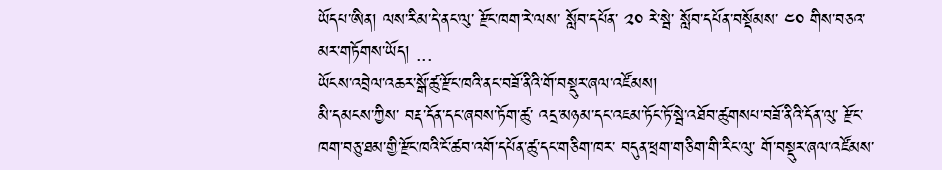ཡོདཔ་ཨིན། ལས་རིམ་དེ་ནང་ལུ་ རྫོང་ཁག་རེ་ལས་ སློབ་དཔོན་ ༢༠ རེ་སྦེ་ སློབ་དཔོན་བསྡོམས་ ༤༠ གིས་བཅའ་མར་གཏོགས་ཡོད། ...
ཡོངས་འབྲེལ་འཆར་སྒོ་ཚུ་རྫོང་ཁའི་ནང་བཟོ་ནིའི་གོ་བསྡུར་ཞལ་འཛོམས།
མི་དམངས་ཀྱིས་ བརྡ་དོན་དང་ཞབས་ཏོག་ཚུ་ འདྲ་མཉམ་དང་འཇམ་ཏོང་ཏོ་སྦེ་འཐོབ་ཚུགསཔ་བཟོ་ནིའི་དོན་ལུ་ རྫོང་ཁག་བཅུ་ཐམ་གྱི་རྫོང་ཁའི་ངོ་ཚབ་འགོ་དཔོན་ཚུ་དང་གཅིག་ཁར་ བདུན་ཕྲག་གཅིག་གི་རིང་ལུ་ གོ་བསྡུར་ཞལ་འཛོམས་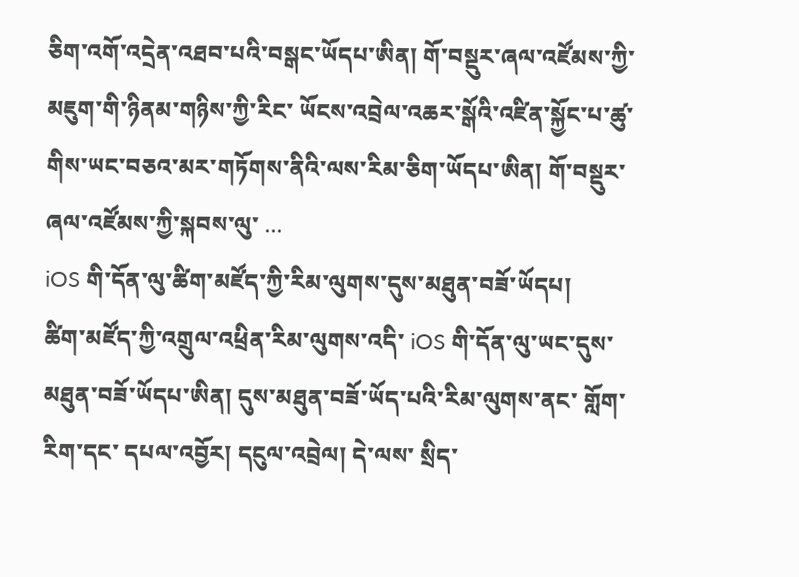ཅིག་འགོ་འདྲེན་འཐབ་པའི་བསྒང་ཡོདཔ་ཨིན། གོ་བསྡུར་ཞལ་འཛོམས་ཀྱི་ མཇུག་གི་ཉིནམ་གཉིས་ཀྱི་རིང་ ཡོངས་འབྲེལ་འཆར་སྒོའི་འཛིན་སྐྱོང་པ་ཚུ་གིས་ཡང་བཅའ་མར་གཏོགས་ནིའི་ལས་རིམ་ཅིག་ཡོདཔ་ཨིན། གོ་བསྡུར་ཞལ་འཛོམས་ཀྱི་སྐབས་ལུ་ ...
iOS གི་དོན་ལུ་ཚིག་མཛོད་ཀྱི་རིམ་ལུགས་དུས་མཐུན་བཟོ་ཡོདཔ།
ཚིག་མཛོད་ཀྱི་འགྲུལ་འཕྲིན་རིམ་ལུགས་འདི་ iOS གི་དོན་ལུ་ཡང་དུས་མཐུན་བཟོ་ཡོདཔ་ཨིན། དུས་མཐུན་བཟོ་ཡོད་པའི་རིམ་ལུགས་ནང་ གློག་རིག་དང་ དཔལ་འབྱོར། དངུལ་འབྲེལ། དེ་ལས་ སྲིད་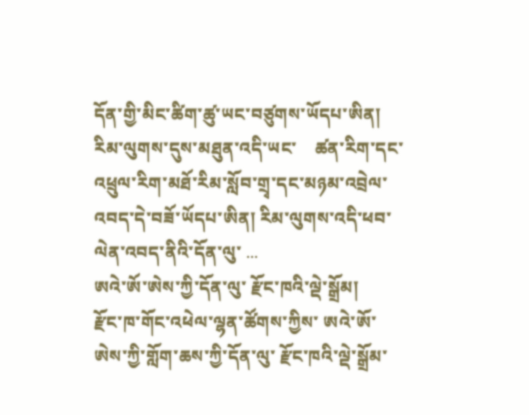དོན་གྱི་མིང་ཚིག་ཚུ་ཡང་བཙུགས་ཡོདཔ་ཨིན། རིམ་ལུགས་དུས་མཐུན་འདི་ཡང་    ཚན་རིག་དང་འཕྲུལ་རིག་མཐོ་རིམ་སློབ་གྲྭ་དང་མཉམ་འབྲེལ་འབད་དེ་བཟོ་ཡོདཔ་ཨིན། རིམ་ལུགས་འདི་ཕབ་ལེན་འབད་ནིའི་དོན་ལུ་ ...
ཨའེ་ཨོ་ཨེས་ཀྱི་དོན་ལུ་ རྫོང་ཁའི་ལྡེ་སྒྲོམ།
རྫོང་ཁ་གོང་འཕེལ་ལྷན་ཚོགས་ཀྱིས་ ཨའེ་ཨོ་ཨེས་ཀྱི་གློག་ཆས་ཀྱི་དོན་ལུ་ རྫོང་ཁའི་ལྡེ་སྒྲོམ་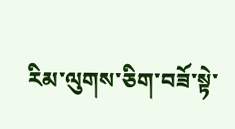རིམ་ལུགས་ཅིག་བཟོ་སྟེ་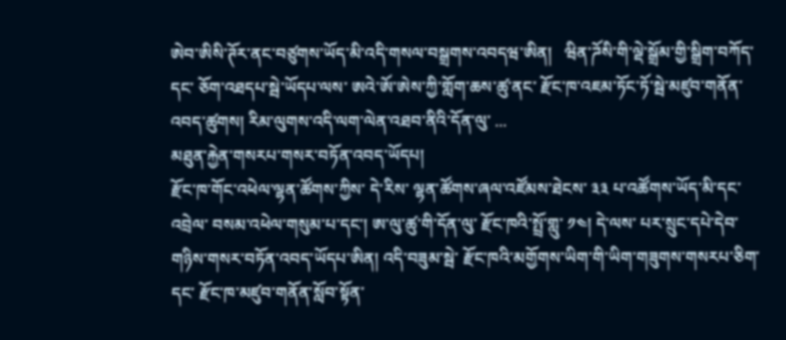ཨེབ་ཨིསི་ཊོར་ནང་བཙུགས་ཡོད་མི་འདི་གསལ་བསྒྲགས་འབདཝ་ཨིན།   ཝིན་ཌོསི་གི་ལྡེ་སྒྲོམ་གྱི་སྒྲིག་བཀོད་དང་ ཅོག་འཐདཔ་སྦེ་ཡོདཔ་ལས་ ཨའེ་ཨོ་ཨེས་ཀྱི་གློག་ཆས་ཚུ་ནང་ རྫོང་ཁ་འཇམ་ཏོང་ཏོ་སྦེ་མཛུབ་གནོན་འབད་ཚུགས། རིམ་ལུགས་འདི་ལག་ལེན་འཐབ་ནིའི་དོན་ལུ་ ...
མཐུན་རྐྱེན་གསརཔ་གསར་བཏོན་འབད་ཡོདཔ།
རྫོང་ཁ་གོང་འཕེལ་ལྷན་ཚོགས་ཀྱིས་ དེ་རིས་ ལྷན་ཚོགས་ཞལ་འཛོམས་ཐེངས་ ༣༣ པ་འཚོགས་ཡོད་མི་དང་འབྲེལ་ བསམ་འཕེལ་གསུམ་པ་དང་། ཨ་ལུ་ཚུ་གི་དོན་ལུ་ རྫོང་ཁའི་སྤྲོ་གླུ་ ༡༤། དེ་ལས་ པར་སྲུང་དཔེ་དེབ་གཉིས་གསར་བཏོན་འབད་ཡོདཔ་ཨིན། འདི་བཟུམ་སྦེ་ རྫོང་ཁའི་མགྱོགས་ཡིག་གི་ཡིག་གཟུགས་གསརཔ་ཅིག་དང་ རྫོང་ཁ་མཛུབ་གནོན་སློབ་སྟོན་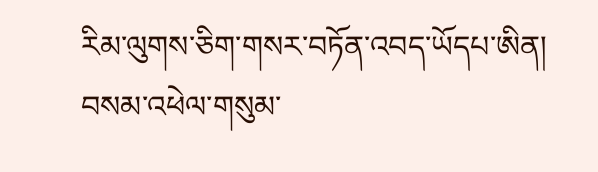རིམ་ལུགས་ཅིག་གསར་བཏོན་འབད་ཡོདཔ་ཨིན། བསམ་འཕེལ་གསུམ་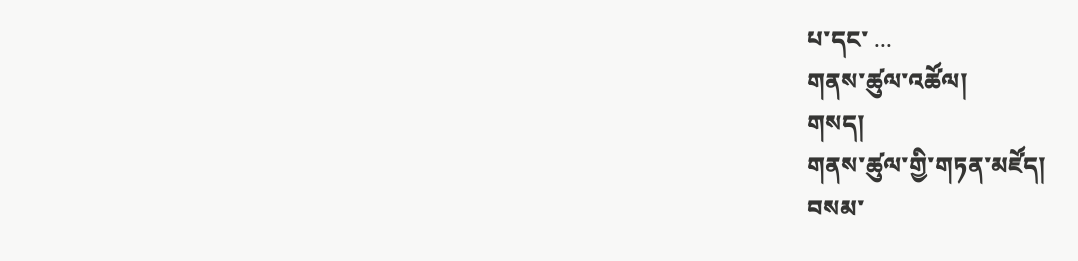པ་དང་ ...
གནས་ཚུལ་འཚོལ།
གསད།
གནས་ཚུལ་གྱི་གཏན་མཛོད།
བསམ་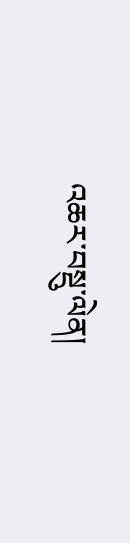འཆར་བསྡུ་ལེན།